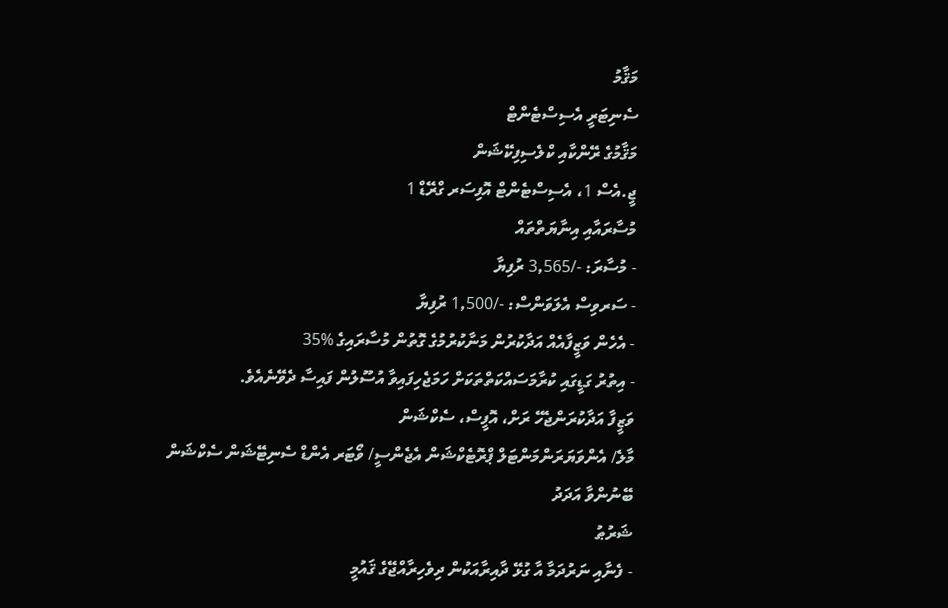މަޤާމު
ސެނިޓަރީ އެސިސްޓެންޓް
މަޤާމުގެ ރޭންކާއި ކްލެސިފިކޭޝަން
ޖީ.އެސް 1، އެސިސްޓެންޓް އޮފިސަރ ގްރޭޑް 1
މުސާރައާއި އިނާޔަތްތައް
- މުސާރަ: -/3,565 ރުފިޔާ
- ސަރވިސް އެލަވަންސް: -/1,500 ރުފިޔާ
- އެހެން ވަޒީފާއެއް އަދާކުރުން މަނާކުރުމުގެ ގޮތުން މުސާރައިގެ %35
- އިތުރު ގަޑީގައި ކުރާމަސައްކަތްތަކަށް ހަމަޖެހިފައިވާ އުސޫލުން ފައިސާ ދެވޭނެއެވެ.
ވަޒީފާ އަދާކުރަންޖެހޭ ރަށް، އޮފީސް، ސެކްޝަން
މާލެ/ އެންވަޔަރަންމަންޓަލް ޕްރޮޓެކްޝަން އެޖެންސީ/ ވޯޓަރ އެންޑް ސެނިޓޭޝަން ސެކްޝަން
ބޭނުންވާ އަދަދު
ޝަރުޠު
- ފެނާއި ނަރުދަމާ އާ ގުޅޭ ދާއިރާއަކުން ދިވެހިރާއްޖޭގެ ޤައުމީ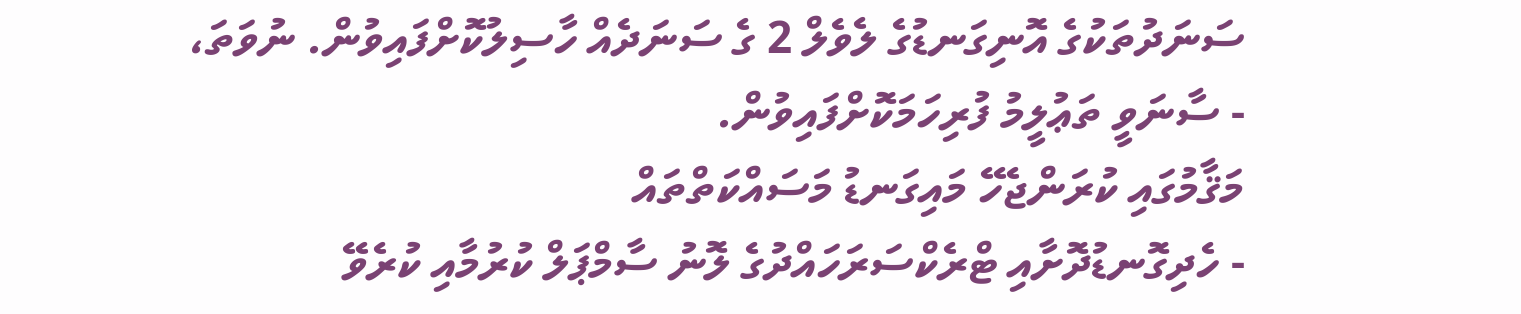ސަނަދުތަކުގެ އޮނިގަނޑުގެ ލެވެލް 2 ގެ ސަނަދެއް ހާސިލުކޮށްފައިވުން. ނުވަތަ،
- ސާނަވީ ތަޢުލީމު ފުރިހަމަކޮށްފައިވުން.
މަޤާމުގައި ކުރަންޖެހޭ މައިގަނޑު މަސައްކަތްތައް
- ހެދިގޮނޑުދޮށާއި ޓްރެކްސަރަހައްދުގެ ލޮނު ސާމްޕަލް ކުރުމާއި ކުރެވޭ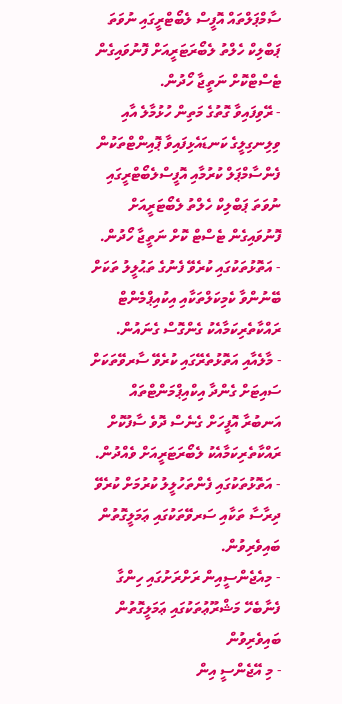ސާމްޕަލްތައް އޮފީސް ލެބޯޓްރީގައި ނުވަތަ ޕަބްލިކް ހެލްތު ލެބޯރަޓަރީއަށް ފޮނުވައިގެން ޓެސްޓްކޮށް ނަތީޖާ ހޯދުން.
- ރޭވިފައިވާ ގޮތުގެ މަތިން ހުޅުމާލެ އާއި ވިލިނގިލީގެ ކަނޑައެޅިފައިވާ ޕޮއިންޓްތަކުން ފެންސާމްޕަލް ކުރުމާއި އޮފީސްލެބޯޓްރީގައި ނުވަތަ ޕަބްލިކް ހެލްތު ލެބޯޓަރީއަށް ފޮނުވައިގެން ޓެސްޓް ކޮށް ނަތީޖާ ހޯދުން.
- އަތޮޅުތަކުގައި ކުރެވޭ ފެނުގެ ތަޙުލީލު ތަކަށް ބޭނުންވާ ކެމިކަލްތަކާއި އިކުއިޕްމެންޓް ރައްކާތެރިކަމާއެކު ގެންގޮސް ގެނައުން.
- މާލެއާއި އަތޮޅުތެރޭގައި ކުރެވޭ ސާރވޭތަކަށް ސައިޓަށް ގެންދާ އިކްއިޕްމަންޓްތައް އަނބުރާ އޮފީހަށް ގެނެސް ދޮވެ ސާފުކޮށް ރައްކާތެރިކަމާއެކު ލެބޯރަޓަރީއަށް ވެއްދުން.
- އަތޮޅުތަކުގައި ފެންތަހުލީލު ކުރުމަށް ކުރެވޭ ދިރާސާ ތަކާއި ސަރވޭތަކުގައި ޢަމަލީގޮތުން ބައިވެރިވުން.
- މިއެޖެންސީއިން ރަށްރަށުގައި ހިންގާ ފެނާބެހޭ މަޝްރޫޢުތަކުގައި ޢަމަލީގޮތުން ބައިވެރިވުން
- މި އޭޖެންސީ އިން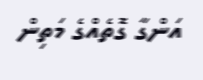އަންގާ ގޮތެއްގެ މަތިން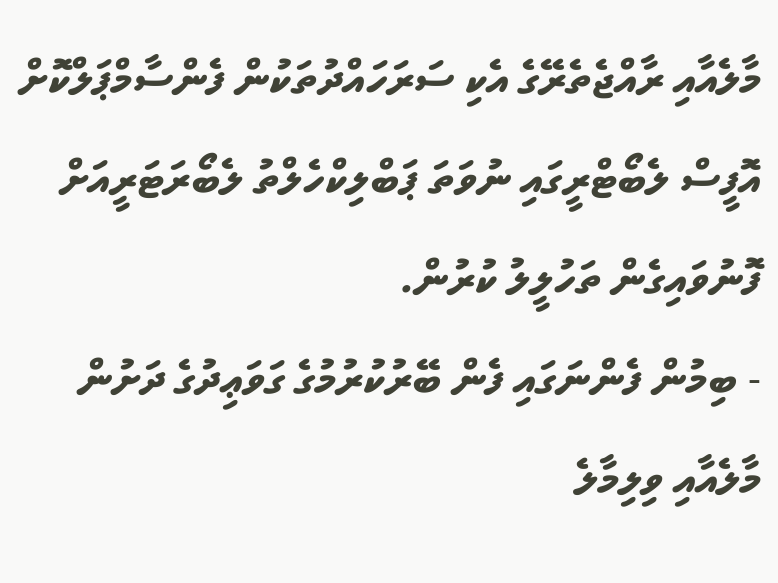މާލެއާއި ރާއްޖެތެރޭގެ އެކި ސަރަހައްދުތަކުން ފެންސާމްޕަލްކޮށް އޮފީސް ލެބޯޓްރީގައި ނުވަތަ ޕަބްލިކްހެލްތު ލެބޯރަޓަރީއަށް ފޮނުވައިގެން ތަހުލީލު ކުރުން.
- ބިމުން ފެންނަގައި ފެން ބޭރުކުރުމުގެ ގަވަޢިދުގެ ދަށުން މާލެއާއި ވިލިމާލެ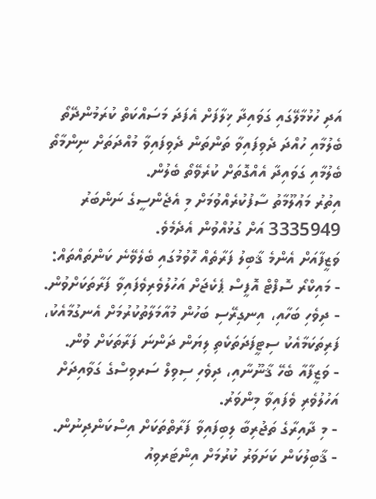އަދި ހުޅުމާލޭގައި ގަވައިދާ ޚިލާފަށް އެފަދަ މަސައްކަތް ކުރަމުންދޭތޯ ބެލުމާއި ހުއްދަ ދެވިފައިވާ ތަންތަން ދެވިފައިވާ މުއްދަތަށް ނިންމާތޯ ބެލުމާއި ގަވައިދާ އެއްގޮތަށް ކުރެވޭތޯ ބެލުން.
އިތުރު މަޢުލޫމާތު ސާފުކުރެއްވުމަށް މި އެޖެންސީގެ ނަންބަރު 3335949 އަށް ގުޅުއްވުން އެދެމެވެ.
ވަޒީފާއަށް އެންމެ ޤާބިލު ފަރާތެއް ހޮވުމުގައި ބެލެވޭނެ ކަންތައްތައް:
- މައިކްރޯ ސޮފްޓް އޮފީސް ޕެކެޖަށް އަހުލުވެރިވެފައިވާ ފަރާތަކަށްވުން.
- ދިވެހި ބަހާއި، އިނގިރޭސި ބަހުން މުއާމަލާތުކުރުމަށް އެނގުމާއެކު، ފަރިތަކަމާއެކު ސިޓީފަދަތަކެތި ލިޔަން ދަންނަ ފަރާތަކަށް ވުން.
- ވަޒީފާއާ ބެހޭ ޤާނޫނާއި، ދިވެހި ސިވިލް ސަރވިސްގެ ގަވާއިދަށް އަހުލުވެރި ވެފައިވާ މިންވަރު.
- މި ދާއިރާގެ ތަޖުރިބާ ލިބިފައިވާ ފަރާތްތަކަށް އިސްކަންދިނުން.
- ޤާބިލުކަން ކަށަވަރު ކުރުމަށް އިންޓަރވިއު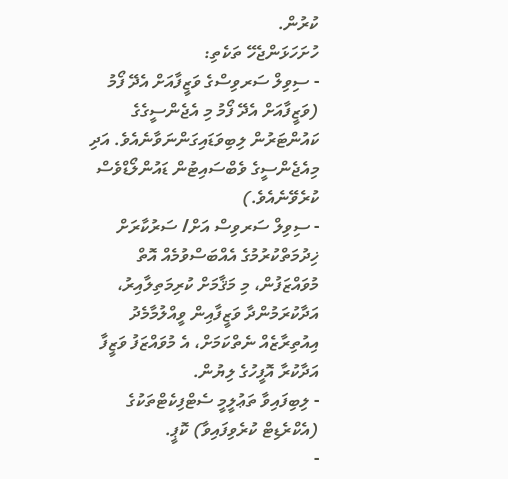ކުރުން.
ހުށަހަޅަންޖެހޭ ތަކެތި:
- ސިވިލް ސަރވިސްގެ ވަޒީފާއަށް އެދޭ ފޯމު (ވަޒީފާއަށް އެދޭ ފޯމު މި އެޖެންސީގެގެ ކައުންޓަރުން ލިބިވަޑައިގަންނަވާނެއެވެ. އަދި މިއެޖެންސީގެ ވެބްސައިޓުން ޑައުންލޯޑްވެސް ކުރެވޭނެއެވެ.)
- ސިވިލް ސަރވިސް އަށް/ ސަރުކާރަށް ޚިދުމަތްކުރުމުގެ އެއްބަސްވުމެއް އޮތް މުވައްޒަފުން، މި މަޤާމަށް ކުރިމަތިލާއިރު، އަދާކުރަމުންދާ ވަޒީފާއިން ވީއްލުމާމެދު އިއުތިރާޒެއް ނެތްކަމަށް، އެ މުވައްޒަފު ވަޒީފާ އަދާކުރާ އޮފީހުގެ ލިޔުން.
- ލިބިފައިވާ ތަޢުލީމީ ސެޓްފިކެޓްތަކުގެ (އެކްރެޑިޓް ކުރެވިފައިވާ) ކޮޕީ.
-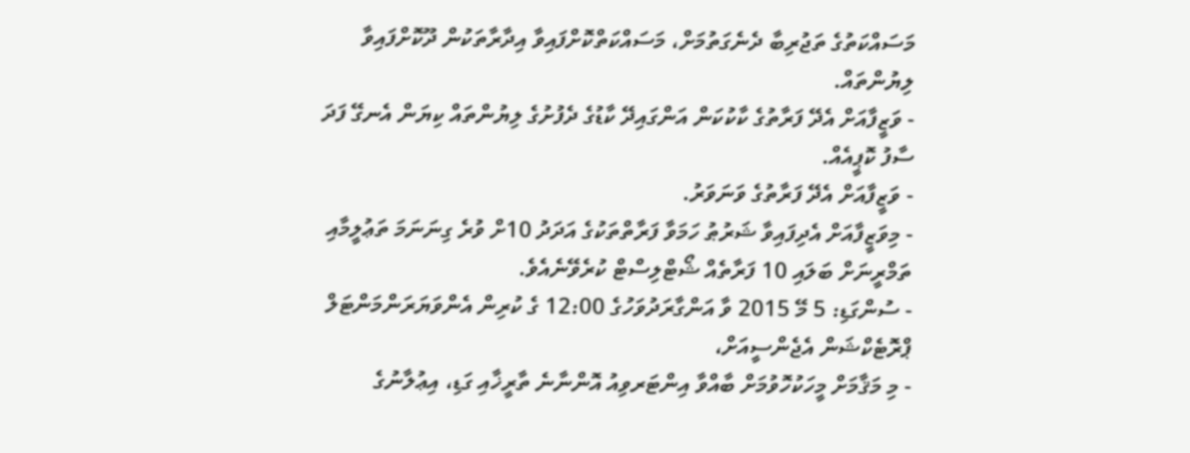މަސައްކަތުގެ ތަޖުރިބާ ދެނެގަތުމަށް، މަސައްކަތްކޮށްފައިވާ އިދާރާތަކުން ދޫކޮށްފައިވާ ލިޔުންތައް.
- ވަޒީފާއަށް އެދޭ ފަރާތުގެ ކާކުކަން އަންގައިދޭ ކާޑުގެ ދެފުށުގެ ލިޔުންތައް ކިޔަން އެނގޭ ފަދަ ސާފު ކޮޕީއެއް.
- ވަޒީފާއަށް އެދޭ ފަރާތުގެ ވަނަވަރު.
- މިވަޒީފާއަށް އެދިފައިވާ ޝަރުޠު ހަމަވާ ފަރާތްތަކުގެ އަދަދު 10ށް ވުރެ ގިނަނަމަ ތަޢުލީމާއި ތަމްރީނަށް ބަލައި 10 ފަރާތެއް ޝޯޓްލިސްޓް ކުރެވޭނެއެވެ.
- ސުންގަޑި: 5 މޭ 2015 ވާ އަންގާރަދުވަހުގެ 12:00 ގެ ކުރިން އެންވަޔަރަންމަންޓަލް ޕްރޮޓެކްޝަން އެޖެންސީއަށް،
- މި މަޤާމަށް މީހަކުހޮވުމަށް ބާއްވާ އިންޓަރވިއު އޮންނާނެ ތާރީޚާއި ގަޑި، އިޢުލާނުގެ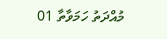މުއްދަތު ހަމަވާތާ 01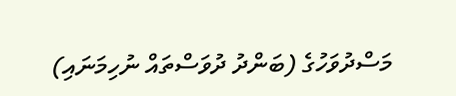މަސްދުވަހުގެ (ބަންދު ދުވަސްތައް ނުހިމަނައި)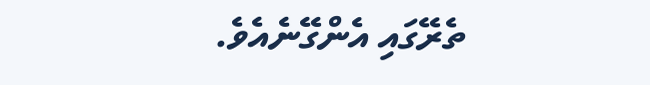ތެރޭގައި އެންގޭނެއެވެ.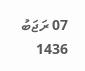07 ރަޖަބު 1436